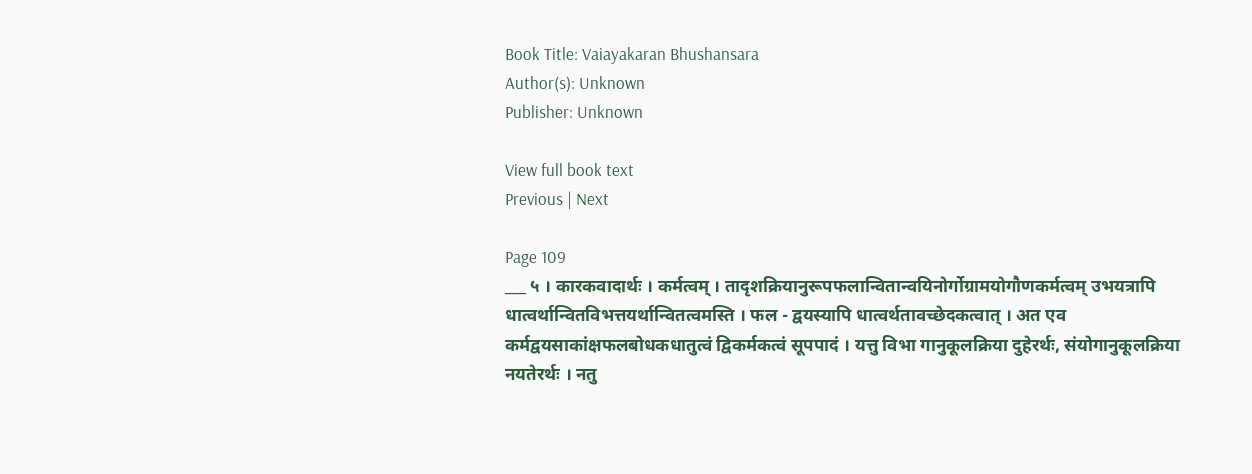Book Title: Vaiayakaran Bhushansara
Author(s): Unknown
Publisher: Unknown

View full book text
Previous | Next

Page 109
___ ५ । कारकवादार्थः । कर्मत्वम् । तादृशक्रियानुरूपफलान्वितान्वयिनोर्गोग्रामयोगौणकर्मत्वम् उभयत्रापि धात्वर्थान्वितविभत्तयर्थान्वितत्वमस्ति । फल - द्वयस्यापि धात्वर्थतावच्छेदकत्वात् । अत एव कर्मद्वयसाकांक्षफलबोधकधातुत्वं द्विकर्मकत्वं सूपपादं । यत्तु विभा गानुकूलक्रिया दुहेरर्थः, संयोगानुकूलक्रिया नयतेरर्थः । नतु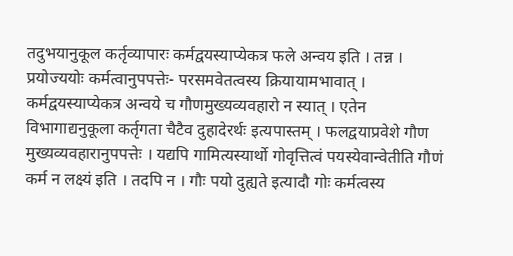तदुभयानुकूल कर्तृव्यापारः कर्मद्वयस्याप्येकत्र फले अन्वय इति । तन्न । प्रयोज्ययोः कर्मत्वानुपपत्तेः- परसमवेतत्वस्य क्रियायामभावात् । कर्मद्वयस्याप्येकत्र अन्वये च गौणमुख्यव्यवहारो न स्यात् । एतेन विभागाद्यनुकूला कर्तृगता चैटैव दुहादेरर्थः इत्यपास्तम् । फलद्वयाप्रवेशे गौण मुख्यव्यवहारानुपपत्तेः । यद्यपि गामित्यस्यार्थो गोवृत्तित्वं पयस्येवान्वेतीति गौणं कर्म न लक्ष्यं इति । तदपि न । गौः पयो दुह्यते इत्यादौ गोः कर्मत्वस्य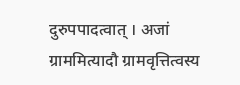दुरुपपादत्वात् । अजां ग्राममित्यादौ ग्रामवृत्तित्वस्य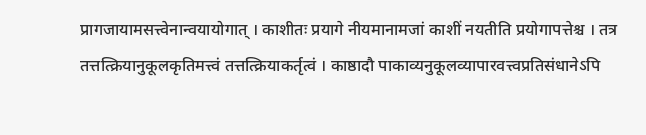प्रागजायामसत्त्वेनान्वयायोगात् । काशीतः प्रयागे नीयमानामजां काशीं नयतीति प्रयोगापत्तेश्च । तत्र तत्तत्क्रियानुकूलकृतिमत्त्वं तत्तत्क्रियाकर्तृत्वं । काष्ठादौ पाकाव्यनुकूलव्यापारवत्त्वप्रतिसंधानेऽपि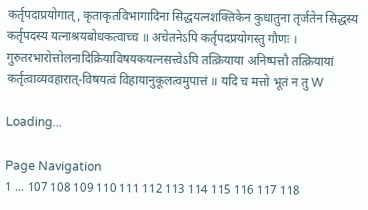कर्तृपदाप्रयोगात्, कृताकृतविभागादिना सिद्धयत्नशक्तिकेन कुधातुना तृर्जतेन सिद्धस्य कर्तृपदस्य यत्नाश्रयबोधकत्वाच्च ॥ अचेतनेऽपि कर्तृपदप्रयोगस्तु गौणः । गुरुतरभारोत्तोलनादिक्रियाविषयकयत्नसत्त्वेऽपि तत्क्रियाया अनिष्पत्तौ तत्क्रियायां कर्तृत्वाव्यवहारात्-विषयत्वं विहायानुकूलत्वमुपात्तं ॥ यदि च मत्तो भूतं न तु W

Loading...

Page Navigation
1 ... 107 108 109 110 111 112 113 114 115 116 117 118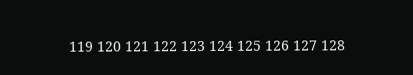119 120 121 122 123 124 125 126 127 128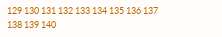129 130 131 132 133 134 135 136 137 138 139 140